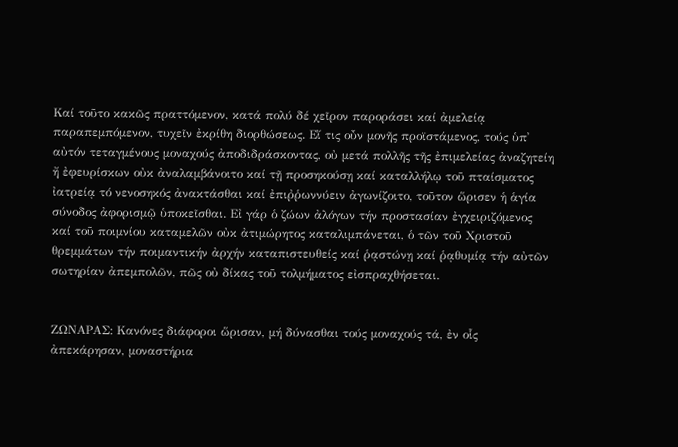Καί τοῦτο κακῶς πραττόμενον, κατά πολύ δέ χεῖρον παροράσει καί ἀμελείᾳ παραπεμπόμενον, τυχεῖν ἐκρίθη διορθώσεως. Εἴ τις οὖν μονῆς προϊστάμενος, τούς ὑπ᾿ αὐτόν τεταγμένους μοναχούς ἀποδιδράσκοντας, οὐ μετά πολλῆς τῆς ἐπιμελείας ἀναζητείη ἤ ἐφευρίσκων οὐκ ἀναλαμβάνοιτο καί τῇ προσηκούσῃ καί καταλλήλῳ τοῦ πταίσματος ἰατρείᾳ τό νενοσηκός ἀνακτάσθαι καί ἐπιῤῥωννύειν ἀγωνίζοιτο, τοῦτον ὥρισεν ἡ ἁγία σύνοδος ἀφορισμῷ ὑποκεῖσθαι. Εἰ γάρ ὁ ζώων ἀλόγων τήν προστασίαν ἐγχειριζόμενος καί τοῦ ποιμνίου καταμελῶν οὐκ ἀτιμώρητος καταλιμπάνεται, ὁ τῶν τοῦ Χριστοῦ θρεμμάτων τήν ποιμαντικήν ἀρχήν καταπιστευθείς καί ῥᾳστώνῃ καί ῥᾳθυμίᾳ τήν αὐτῶν σωτηρίαν ἀπεμπολῶν, πῶς οὐ δίκας τοῦ τολμήματος εἰσπραχθήσεται.


ΖΩΝΑΡΑΣ: Κανόνες διάφοροι ὥρισαν, μή δύνασθαι τούς μοναχούς τά, ἐν οἷς ἀπεκάρησαν, μοναστήρια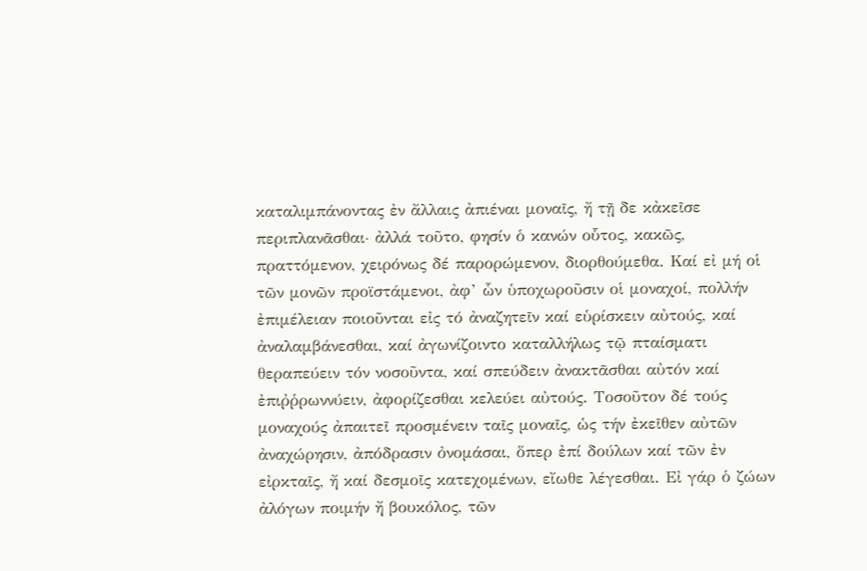καταλιμπάνοντας ἐν ἄλλαις ἀπιέναι μοναῖς, ἤ τῇ δε κἀκεῖσε περιπλανᾶσθαι∙ ἀλλά τοῦτο, φησίν ὁ κανών οὗτος, κακῶς, πραττόμενον, χειρόνως δέ παρορώμενον, διορθούμεθα. Καί εἰ μή οἱ τῶν μονῶν προϊστάμενοι, ἀφ’ ὧν ὑποχωροῦσιν οἱ μοναχοί, πολλήν ἐπιμέλειαν ποιοῦνται εἰς τό ἀναζητεῖν καί εὑρίσκειν αὐτούς, καί ἀναλαμβάνεσθαι, καί ἀγωνίζοιντο καταλλήλως τῷ πταίσματι θεραπεύειν τόν νοσοῦντα, καί σπεύδειν ἀνακτᾶσθαι αὐτόν καί ἐπιῤῥρωννύειν, ἀφορίζεσθαι κελεύει αὐτούς. Τοσοῦτον δέ τούς μοναχούς ἀπαιτεῖ προσμένειν ταῖς μοναῖς, ὡς τήν ἐκεῖθεν αὐτῶν ἀναχώρησιν, ἀπόδρασιν ὀνομάσαι, ὅπερ ἐπί δούλων καί τῶν ἐν εἰρκταῖς, ἤ καί δεσμοῖς κατεχομένων, εἴωθε λέγεσθαι. Εἰ γάρ ὁ ζώων ἀλόγων ποιμήν ἤ βουκόλος, τῶν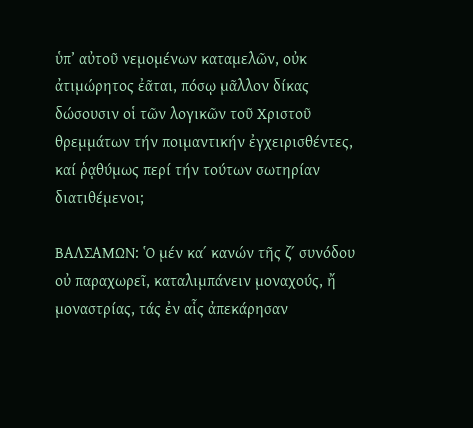ὑπ’ αὐτοῦ νεμομένων καταμελῶν, οὐκ ἀτιμώρητος ἐᾶται, πόσῳ μᾶλλον δίκας δώσουσιν οἱ τῶν λογικῶν τοῦ Χριστοῦ θρεμμάτων τήν ποιμαντικήν ἐγχειρισθέντες, καί ῥᾳθύμως περί τήν τούτων σωτηρίαν διατιθέμενοι;

ΒΑΛΣΑΜΩΝ: Ὁ μέν κα΄ κανών τῆς ζ΄ συνόδου οὐ παραχωρεῖ, καταλιμπάνειν μοναχούς, ἤ μοναστρίας, τάς ἐν αἷς ἀπεκάρησαν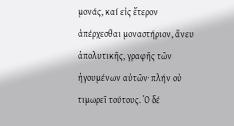μονάς, καί εἰς ἕτερον ἀπέρχεσθαι μοναστήριον, ἄνευ ἁπολυτικῆς, γραφῆς τῶν ἡγουμένων αὐτῶν∙ πλήν οὐ τιμωρεῖ τούτους. Ὁ δέ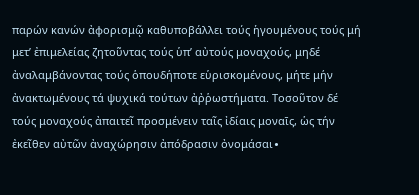παρών κανών ἀφορισμῷ καθυποβάλλει τούς ἡγουμένους τούς μή μετ’ ἐπιμελείας ζητοῦντας τούς ὑπ’ αὐτούς μοναχούς, μηδέ ἀναλαμβάνοντας τούς ὁπουδήποτε εὑρισκομένους, μήτε μήν ἀνακτωμένους τά ψυχικά τούτων ἀῤῥωστήματα. Τοσοῦτον δέ τούς μοναχούς ἀπαιτεῖ προσμένειν ταῖς ἰδίαις μοναῑς, ὡς τήν ἐκεῖθεν αὐτῶν ἀναχώρησιν ἀπόδρασιν ὀνομάσαι∙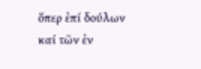ὅπερ ἐπί δούλων καί τῶν ἐν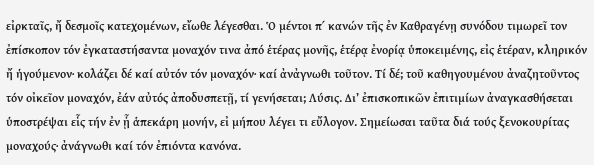εἰρκταῖς, ἤ δεσμοῖς κατεχομένων, εἴωθε λέγεσθαι. Ὁ μέντοι π΄ κανών τῆς ἐν Καθραγένῃ συνόδου τιμωρεῖ τον ἐπίσκοπον τόν ἐγκαταστήσαντα μοναχόν τινα ἀπό ἑτέρας μονῆς, ἑτέρᾳ ἐνορίᾳ ὑποκειμένης, εἰς ἑτέραν, κληρικόν ἤ ἡγούμενον∙ κολάζει δέ καί αὐτόν τόν μοναχόν∙ καί ἀνἀγνωθι τοῦτον. Τί δέ; τοῦ καθηγουμένου ἀναζητοῦντος τόν οἰκεῖον μοναχόν, ἐάν αὐτός ἀποδυσπετῇ, τί γενήσεται; Λύσις. Δι’ ἐπισκοπικῶν ἐπιτιμίων ἀναγκασθήσεται ὑποστρέψαι εἷς τήν ἐν ᾗ ἁπεκάρη μονήν, εἰ μήπου λέγει τι εὔλογον. Σημείωσαι ταῦτα διά τούς ξενοκουρίτας μοναχούς∙ ἀνάγνωθι καί τόν ἐπιόντα κανόνα.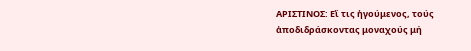ΑΡΙΣΤΙΝΟΣ: Εἴ τις ἡγούμενος, τούς ἀποδιδράσκοντας μοναχούς μή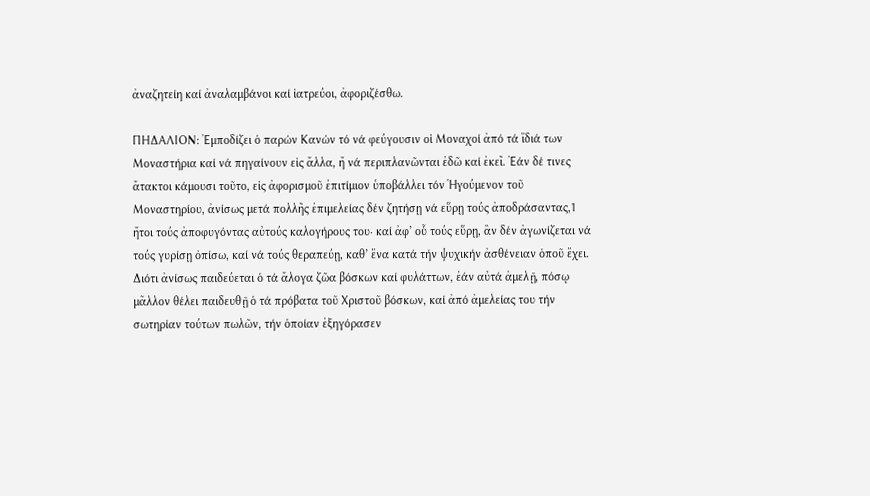ἀναζητείη καί ἀναλαμβάνοι καί ἰατρεύοι, ἀφοριζέσθω.

ΠΗΔΑΛΙΟΝ: Ἐμποδίζει ὁ παρών Κανών τό νά φεύγουσιν οἱ Μοναχοί ἀπό τά ἴδιά των Μοναστήρια καί νά πηγαίνουν εἰς ἄλλα, ἤ νά περιπλανῶνται ἐδῶ καί ἐκεῖ. Ἐάν δέ τινες ἄτακτοι κάμουσι τοῦτο, εἰς ἀφορισμοῦ ἐπιτίμιον ὑποβάλλει τόν Ἡγούμενον τοῦ Μοναστηρίου, ἀνίσως μετά πολλῆς ἐπιμελείας δέν ζητήσῃ νά εὕρῃ τούς ἀποδράσαντας,1 ἤτοι τούς ἀποφυγόντας αὐτούς καλογήρους του∙ καί ἀφ’ οὗ τούς εὕρῃ, ἂν δέν ἀγωνίζεται νά τούς γυρίσῃ ὀπίσω, καί νά τούς θεραπεύῃ, καθ’ ἕνα κατά τήν ψυχικήν ἀσθένειαν ὁποῦ ἔχει. Διότι ἀνίσως παιδεύεται ὁ τά ἄλογα ζῶα βόσκων καί φυλάττων, ἐάν αὐτά ἀμελῇ, πόσῳ μᾶλλον θέλει παιδευθῇ ὁ τά πρόβατα τοῦ Χριστοῦ βόσκων, καί ἀπό ἀμελείας του τήν σωτηρίαν τούτων πωλῶν, τήν ὁποίαν ἐξηγόρασεν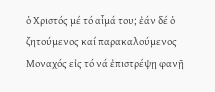ὁ Χριστός μέ τό αἷμά του; ἐάν δέ ὁ ζητούμενος καί παρακαλούμενος Μοναχός εἰς τό νά ἐπιστρέψῃ φανῇ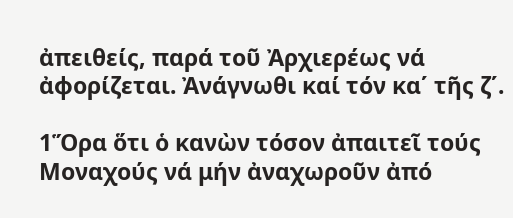ἀπειθείς, παρά τοῦ Ἀρχιερέως νά ἀφορίζεται. Ἀνάγνωθι καί τόν κα΄ τῆς ζ΄.

1Ὅρα ὅτι ὁ κανὼν τόσον ἀπαιτεῖ τούς Μοναχούς νά μήν ἀναχωροῦν ἀπό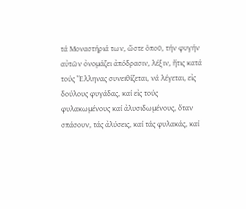τά Μοναστήριά των, ὥστε ὁποῦ, τήν φυγήν αὐτῶν ὀνομάζει ἀπόδρασιν, λέξιν, ἥτις κατά τούς Ἕλληνας συνειθίζεται, νά λέγεται, εἰς δούλους φυγάδας, καί εἰς τούς φυλακωμένους καί ἀλυσιδωμένους, ὅταν σπάσουν, τάς ἀλύσεις, καί τάς φυλακάς, καί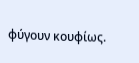φύγουν κουφίως.